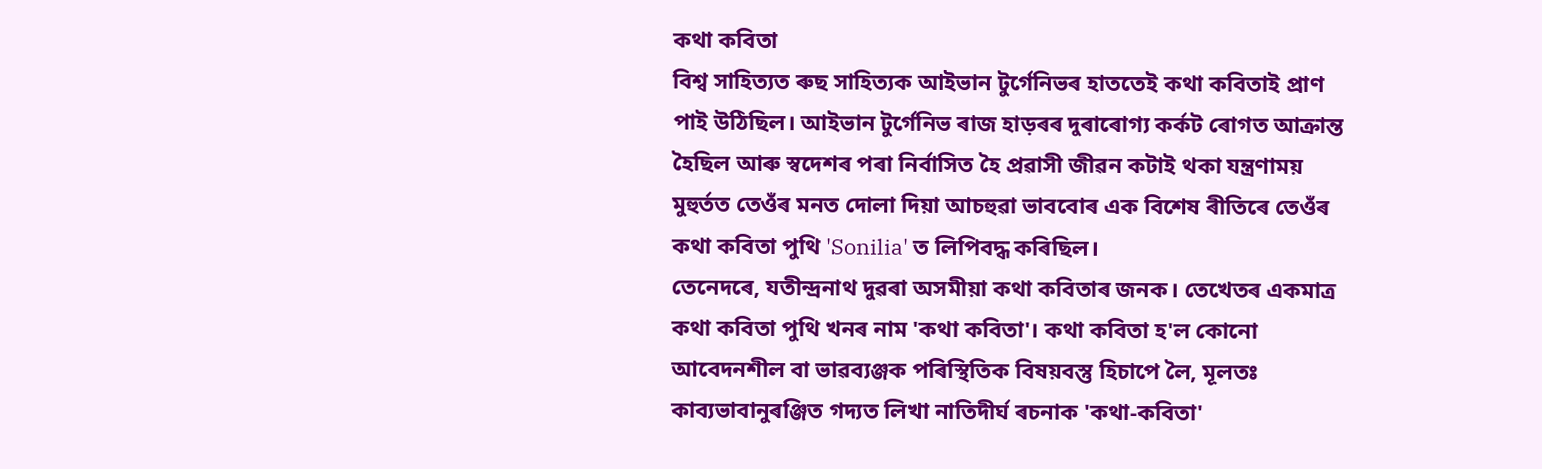কথা কবিতা
বিশ্ব সাহিত্যত ৰুছ সাহিত্যক আইভান টুৰ্গেনিভৰ হাততেই কথা কবিতাই প্ৰাণ পাই উঠিছিল। আইভান টুৰ্গেনিভ ৰাজ হাড়ৰৰ দুৰাৰোগ্য কৰ্কট ৰোগত আক্ৰান্ত হৈছিল আৰু স্বদেশৰ পৰা নিৰ্বাসিত হৈ প্ৰৱাসী জীৱন কটাই থকা যন্ত্ৰণাময় মুহুৰ্তত তেওঁৰ মনত দোলা দিয়া আচহুৱা ভাববোৰ এক বিশেষ ৰীতিৰে তেওঁৰ কথা কবিতা পুথি 'Sonilia' ত লিপিবদ্ধ কৰিছিল।
তেনেদৰে, যতীন্দ্ৰনাথ দুৱৰা অসমীয়া কথা কবিতাৰ জনক। তেখেতৰ একমাত্ৰ কথা কবিতা পুথি খনৰ নাম 'কথা কবিতা'। কথা কবিতা হ'ল কোনো আবেদনশীল বা ভাৱব্যঞ্জক পৰিস্থিতিক বিষয়বস্তু হিচাপে লৈ, মূলতঃ কাব্যভাবানুৰঞ্জিত গদ্যত লিখা নাতিদীৰ্ঘ ৰচনাক 'কথা-কবিতা'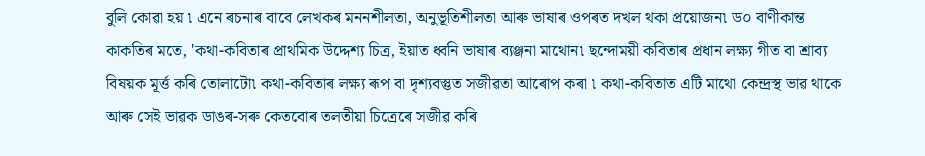বুলি কোৱা হয় ৷ এনে ৰচনাৰ বাবে লেখকৰ মননশীলতা, অনুভূতিশীলতা আৰু ভাষাৰ ওপৰত দখল থকা প্ৰয়োজন৷ ড০ বাণীকান্ত কাকতিৰ মতে, 'কথা-কবিতাৰ প্ৰাথমিক উদ্দেশ্য চিত্ৰ, ইয়াত ধ্বনি ভাষাৰ ব্যঞ্জনা মাথোন৷ ছন্দোময়ী কবিতাৰ প্ৰধান লক্ষ্য গীত বা শ্ৰাব্য বিষয়ক মূৰ্ত্ত কৰি তোলাটো৷ কথা-কবিতাৰ লক্ষ্য ৰূপ বা দৃশ্যবস্তুত সজীৱতা আৰোপ কৰা ৷ কথা-কবিতাত এটি মাথো কেন্দ্ৰস্থ ভাৱ থাকে আৰু সেই ভাৱক ডাঙৰ-সৰু কেতবোৰ তলতীয়া চিত্ৰেৰে সজীৱ কৰি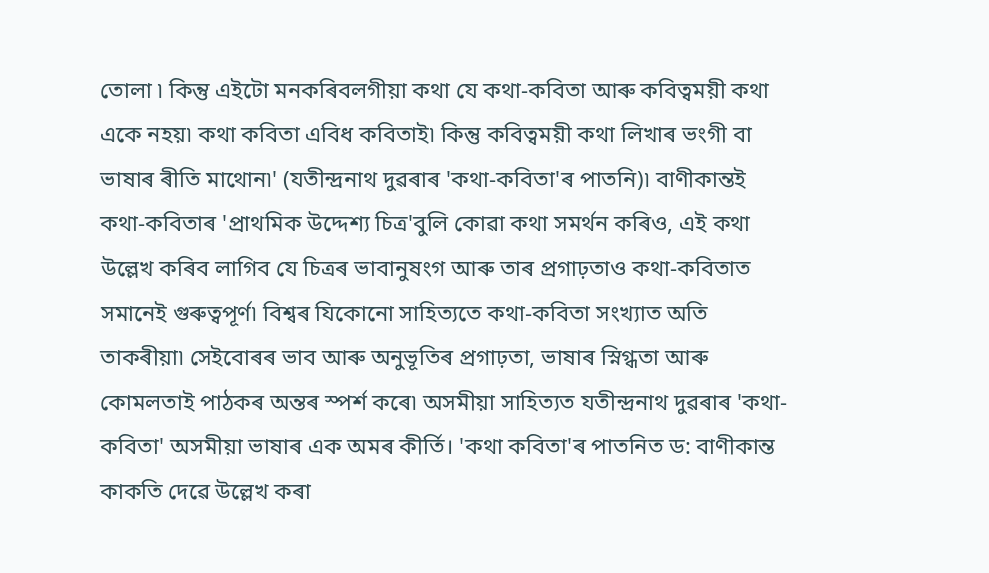তোলা ৷ কিন্তু এইটো মনকৰিবলগীয়া কথা যে কথা-কবিতা আৰু কবিত্বময়ী কথা একে নহয়৷ কথা কবিতা এবিধ কবিতাই৷ কিন্তু কবিত্বময়ী কথা লিখাৰ ভংগী বা ভাষাৰ ৰীতি মাথোন৷' (যতীন্দ্ৰনাথ দুৱৰাৰ 'কথা-কবিতা'ৰ পাতনি)৷ বাণীকান্তই কথা-কবিতাৰ 'প্ৰাথমিক উদ্দেশ্য চিত্ৰ'বুলি কোৱা কথা সমৰ্থন কৰিও, এই কথা উল্লেখ কৰিব লাগিব যে চিত্ৰৰ ভাবানুষংগ আৰু তাৰ প্ৰগাঢ়তাও কথা-কবিতাত সমানেই গুৰুত্বপূৰ্ণ৷ বিশ্বৰ যিকোনো সাহিত্যতে কথা-কবিতা সংখ্যাত অতি তাকৰীয়া৷ সেইবোৰৰ ভাব আৰু অনুভূতিৰ প্ৰগাঢ়তা, ভাষাৰ স্নিগ্ধতা আৰু কোমলতাই পাঠকৰ অন্তৰ স্পৰ্শ কৰে৷ অসমীয়া সাহিত্যত যতীন্দ্ৰনাথ দুৱৰাৰ 'কথা-কবিতা' অসমীয়া ভাষাৰ এক অমৰ কীৰ্তি। 'কথা কবিতা'ৰ পাতনিত ড: বাণীকান্ত কাকতি দেৱে উল্লেখ কৰা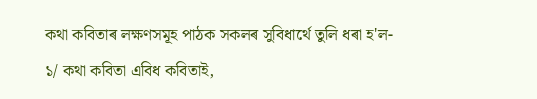কথা কবিতাৰ লক্ষণসমূহ পাঠক সকলৰ সুবিধাৰ্থে তুলি ধৰা হ'ল-
১/ কথা কবিতা এবিধ কবিতাই,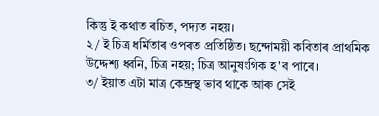কিন্তু ই কথাত ৰচিত, পদ্যত নহয়।
২/ ই চিত্ৰ ধৰ্মিতাৰ ওপৰত প্ৰতিষ্ঠিত। ছন্দোময়ী কবিতাৰ প্ৰাথমিক উদ্দেশ্য ধ্বনি, চিত্ৰ নহয়; চিত্ৰ আনুষংগিক হ'ব পাৰে।
৩/ ইয়াত এটা মাত্ৰ কেন্দ্ৰস্থ ভাব থাকে আৰু সেই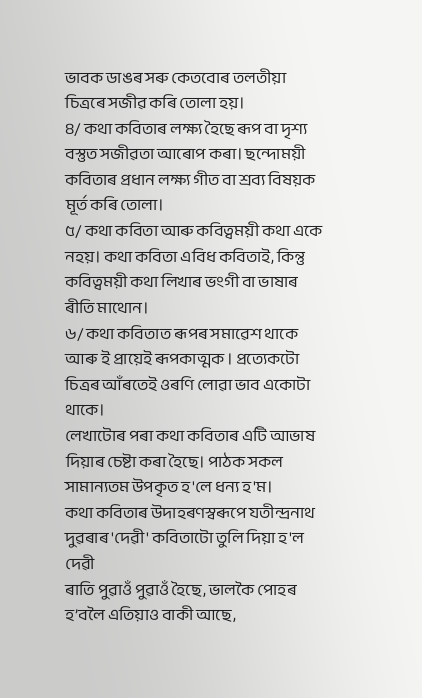ভাবক ডাঙৰ সৰু কেতবোৰ তলতীয়া চিত্ৰৰে সজীৱ কৰি তোলা হয়।
৪/ কথা কবিতাৰ লক্ষ্য হৈছে ৰূপ বা দৃশ্য বস্তুত সজীৱতা আৰোপ কৰা। ছন্দোময়ী কবিতাৰ প্ৰধান লক্ষ্য গীত বা শ্ৰব্য বিষয়ক মূৰ্ত কৰি তোলা।
৫/ কথা কবিতা আৰু কবিত্বময়ী কথা একে নহয়। কথা কবিতা এবিধ কবিতাই, কিন্তু কবিত্বময়ী কথা লিখাৰ ভংগী বা ভাষাৰ ৰীতি মাথোন।
৬/ কথা কবিতাত ৰূপৰ সমাৱেশ থাকে আৰু ই প্ৰায়েই ৰূপকাত্মক । প্ৰত্যেকটো চিত্ৰৰ আঁৰতেই ওৰণি লোৱা ভাব একোটা থাকে।
লেখাটোৰ পৰা কথা কবিতাৰ এটি আভাষ দিয়াৰ চেষ্টা কৰা হৈছে। পাঠক সকল সামান্যতম উপকৃত হ'লে ধন্য হ'ম।
কথা কবিতাৰ উদাহৰণস্বৰূপে যতীন্দ্ৰনাথ দুৱৰাৰ 'দেৱী' কবিতাটো তুলি দিয়া হ'ল
দেৱী
ৰাতি পুৱাওঁ পুৱাওঁ হৈছে, ভালকৈ পোহৰ হ’বলৈ এতিয়াও বাকী আছে,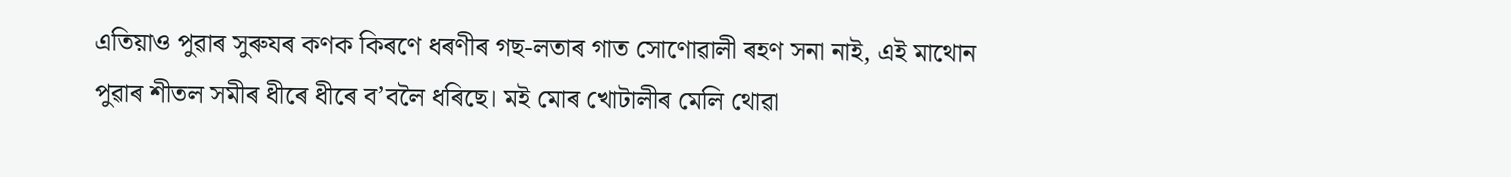এতিয়াও পুৱাৰ সুৰুযৰ কণক কিৰণে ধৰণীৰ গছ-লতাৰ গাত সোণোৱালী ৰহণ সনা নাই, এই মাথোন পুৱাৰ শীতল সমীৰ ধীৰে ধীৰে ব’বলৈ ধৰিছে। মই মোৰ খোটালীৰ মেলি থোৱা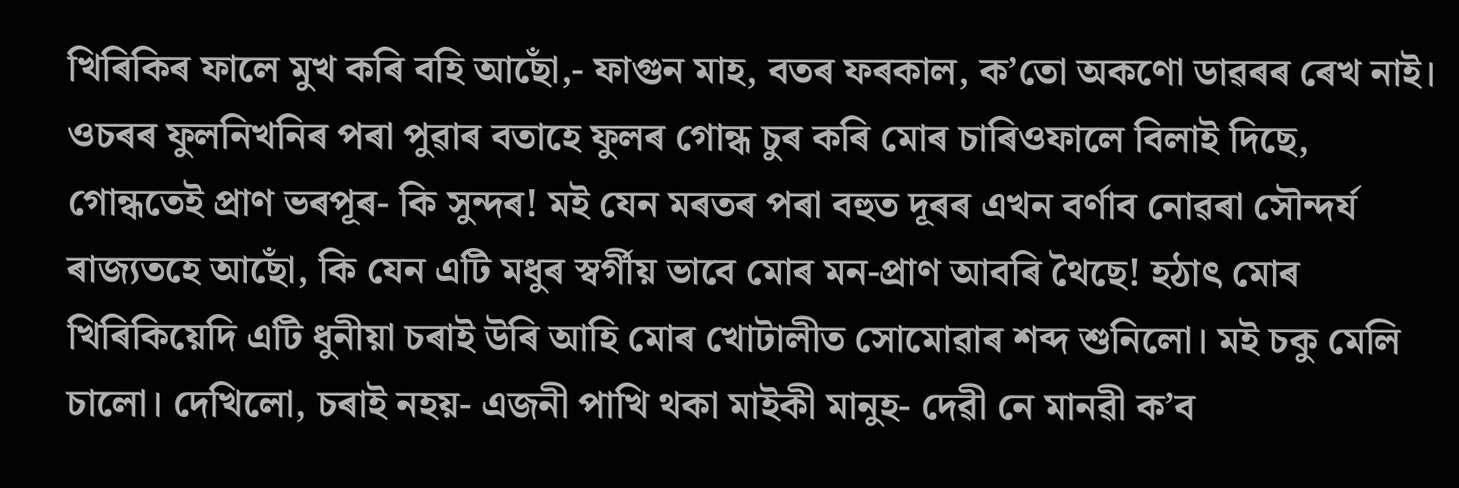খিৰিকিৰ ফালে মুখ কৰি বহি আছোঁ,- ফাগুন মাহ, বতৰ ফৰকাল, ক’তো অকণো ডাৱৰৰ ৰেখ নাই। ওচৰৰ ফুলনিখনিৰ পৰা পুৱাৰ বতাহে ফুলৰ গোন্ধ চুৰ কৰি মোৰ চাৰিওফালে বিলাই দিছে, গোন্ধতেই প্ৰাণ ভৰপূৰ- কি সুন্দৰ! মই যেন মৰতৰ পৰা বহুত দূৰৰ এখন বর্ণাব নোৱৰা সৌন্দৰ্য ৰাজ্যতহে আছোঁ, কি যেন এটি মধুৰ স্বৰ্গীয় ভাবে মোৰ মন-প্ৰাণ আবৰি থৈছে! হঠাৎ মোৰ খিৰিকিয়েদি এটি ধুনীয়া চৰাই উৰি আহি মোৰ খোটালীত সোমোৱাৰ শব্দ শুনিলো। মই চকু মেলি চালো। দেখিলো, চৰাই নহয়- এজনী পাখি থকা মাইকী মানুহ- দেৱী নে মানৱী ক’ব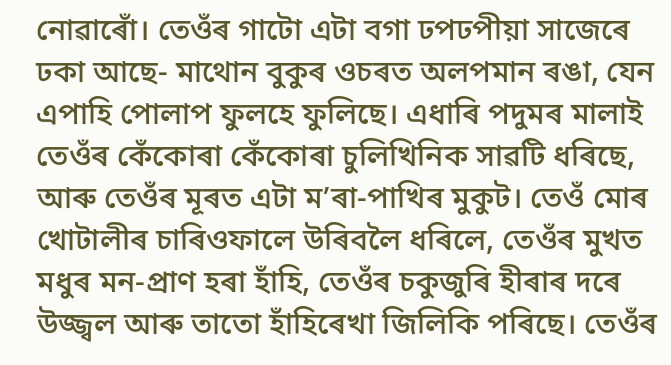নোৱাৰোঁ। তেওঁৰ গাটো এটা বগা ঢপঢপীয়া সাজেৰে ঢকা আছে- মাথোন বুকুৰ ওচৰত অলপমান ৰঙা, যেন এপাহি পোলাপ ফুলহে ফুলিছে। এধাৰি পদুমৰ মালাই তেওঁৰ কেঁকোৰা কেঁকোৰা চুলিখিনিক সাৱটি ধৰিছে, আৰু তেওঁৰ মূৰত এটা ম’ৰা-পাখিৰ মুকুট। তেওঁ মোৰ খোটালীৰ চাৰিওফালে উৰিবলৈ ধৰিলে, তেওঁৰ মুখত মধুৰ মন-প্রাণ হৰা হাঁহি, তেওঁৰ চকুজুৰি হীৰাৰ দৰে উজ্জ্বল আৰু তাতো হাঁহিৰেখা জিলিকি পৰিছে। তেওঁৰ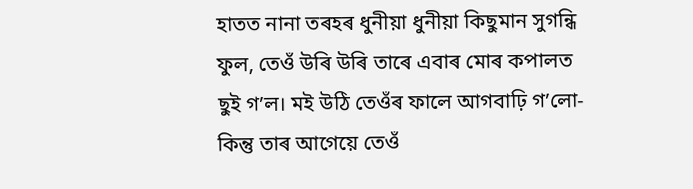হাতত নানা তৰহৰ ধুনীয়া ধুনীয়া কিছুমান সুগন্ধি ফুল, তেওঁ উৰি উৰি তাৰে এবাৰ মোৰ কপালত ছুই গ’ল। মই উঠি তেওঁৰ ফালে আগবাঢ়ি গ’লো- কিন্তু তাৰ আগেয়ে তেওঁ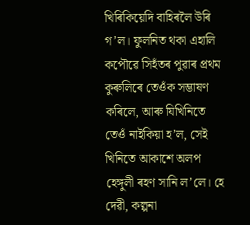খিৰিকিয়েদি বাহিৰলৈ উৰি গ’ল। ফুলনিত থকা এহালি কপৌৱে সিহঁতৰ পুৱাৰ প্ৰথম কুৰুলিৰে তেওঁক সম্ভাষণ কৰিলে, আৰু যিখিনিতে তেওঁ নাইকিয়া হ’ল, সেই খিনিতে আকাশে অলপ হেঙ্গুলী ৰহণ সানি ল’লে। হে দেৱী, কল্পনা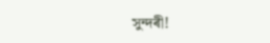সুন্দৰী!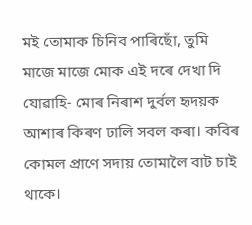মই তোমাক চিনিব পাৰিছোঁ, তুমি মাজে মাজে মোক এই দৰে দেখা দি যোৱাহি- মোৰ নিৰাশ দুর্বল হৃদয়ক আশাৰ কিৰণ ঢালি সবল কৰা। কবিৰ কোমল প্ৰাণে সদায় তোমালৈ বাট চাই থাকে।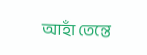আহাঁ তেন্তে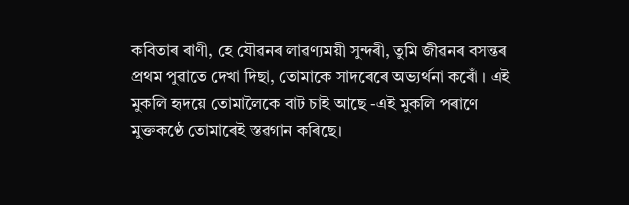কবিতাৰ ৰাণী, হে যৌৱনৰ লাৱণ্যময়ী সুন্দৰী, তুমি জীৱনৰ বসন্তৰ প্ৰথম পুৱাতে দেখা দিছা, তোমাকে সাদৰেৰে অভ্যর্থনা কৰোঁ । এই মুকলি হৃদয়ে তোমালৈকে বাট চাই আছে -এই মুকলি পৰাণে মুক্তকণ্ঠে তোমাৰেই স্তৱগান কৰিছে।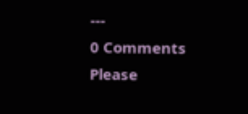---
0 Comments
Please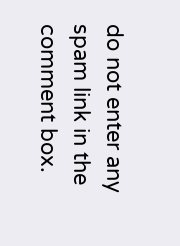do not enter any spam link in the comment box.